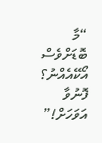“މާ ބޮޑަށްވެސް އޯކޭއެއްނު؟ ފޮނުވާ އަވަހަށް!”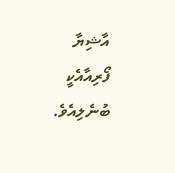އާޝިޔާ ފޯރިއާއެކީ ބުނެލިއެވެ.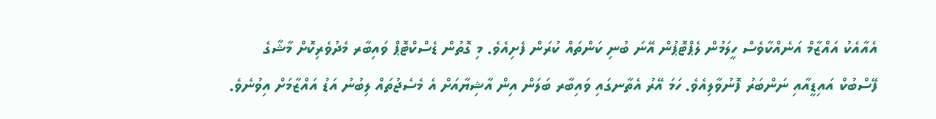އެއާއެކު އައްޒާމް އަނެއްކާވެސް ހީލަމުން ލެޕްޓޮޕުން އޭނަ ބުނި ކަންތައް ކުރަން ފެށިއެވެ. މި ގޮތުން ޑެސްކްޓޮޕް ވައިބާރ މެދުވެރިކޮށް މާޝާގެ ފޭސްބުކް އައިޑީއާއި ނަންބަރު ފޮނުވާލިއެވެ. ހަމަ އޭރު އެތާނގައި ވައިބާރ ބަލަން އިން އާޝިޔާއަށް އެ މެސެޖުތައް ލިބުނު އަޑު އައްޒާމަށް އިވުނެވެ.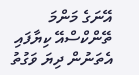އޭނަގެ މަންމަ ތޭންކްސްއޭ ކިޔާފައި އެތަނުން ދިޔަ ވަގުތު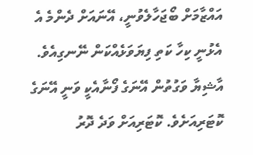އައްޒާމަށް ބޯޖަހާލެވުނީ، އޭނައަށް ދެންމެ އެ އެޅުނީ ކިހާ ކަތި ފިޔަވަޅެއްކަން ނޭނގިއެވެ.
އާޝިޔާ ވަގުތުން އޭނަގެ ފޯނާއެކީ ވަނީ އޭނަގެ ކޮޓަރިއަށެވެ. ކޮޓަރިއަށް ވަދެ ދޮރު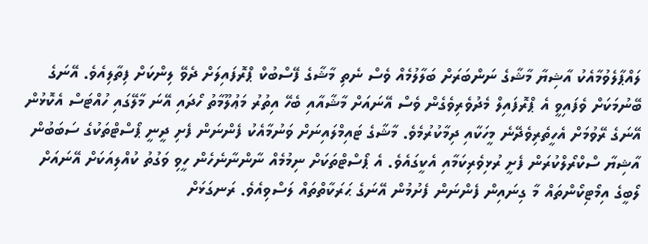ލައްޕާލެވުމާއެކު އާޝިޔާ މާޝާގެ ނަންބަރަށް ބަލާލުމެއް ވެސް ނެތި މާޝާގެ ފޭސްބުކް ޕްރޮފައިލަށް ދެވޭ ލިންކަށް ފިތާލިއެވެ. އޭނަގެ ބޭނުމަކަށް ވެފައިވީ އެ ޕްރޮފައިލް މެދުވެރިވެގެން ވެސް އޭނައަށް މާޝާއާއި ބެހޭ އިތުރު މަޢުލޫމާތު ހޯދައި އޭނަ މާލޭގައި ހުއްޓަސް އެކޮޅުން އޭނަގެ ރޭވުމަށް އެހީތެރިވެދޭނެ މީހަކާއި ދިމާކުރުމެވެ. މާޝާގެ ޓައިމްލައިނަށް ވަނުމާއެކު ފެންނަން ފެށި ދީނީ ޕޯސްޓްތަކުގެ ސަބަބުން އާޝިޔާ ސްކްރޯލްކުރަން ފެށީ ރުޅިވެރިކަމާއި އެކީގައެވެ. އެ ޕޯސްޓްތަކަށް ނިމުމެއް ނާންނާނެހެން ހީވި ވަގުތު ކުއްލިއަކަށް އޭނައަށް ލޯބީގެ އިމޯޓިކޯންތައް މާ ގިނައިން ފެންނަން ފެށުމުން އޭނަގެ ޙަރަކާތްތައް ލަސްވިއެވެ. ރަނގަޅަށް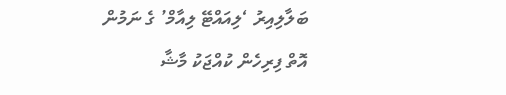ބަލާލިއިރު ‘ލިއައްޓޭ ލިއާމް’ ގެ ނަމުން އޮތް ފިރިހެން ކުއްޖަކު މާޝާ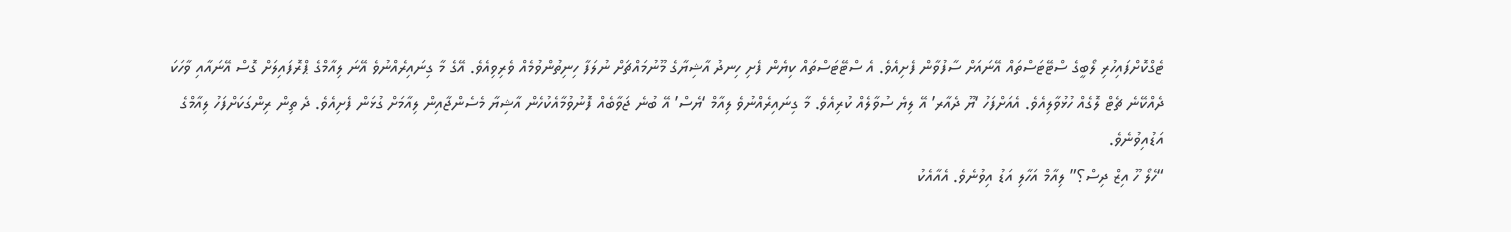ޓެގްކޮށްފައިހުރި ލޯބީގެ ސްޓޭޓަސްތައް އޭނައަށް ސާފުވާން ފެށިއެވެ. އެ ސްޓޭޓަސްތައް ކިޔެން ފެށި ހިނދު އާޝިޔާގެ މޫނުމައްޗަށް ނުލަފާ ހިނިތުންވުމެއް ވެރިވިއެވެ. އޭގެ މާ ގިނައިރެއްނުވެ އޭނަ ލިއާމްގެ ޕްރޮފައިލަށް ގޮސް އޭނައާއި ވާހަކަ ދެއްކޭނެ ޗެޓް ލޮގެއް ހުޅުވާލިއެވެ. އެއަށްފަހު ‘ޔޫ ދެއާރ’ އޭ ލިޔެ ސުވާލެއް ކުރިއެވެ. މާ ގިނައިރެއްނުވެ ލިއާމް ‘ޔެސް’ އޭ ބުނެ ޖަވާބެއް ފޮނުވުމާއެކުހެން އާޝިޔާ މެސެންޖާއިން ލިއާމަށް ގުޅަން ފެށިއެވެ. ދެ ތިން ރިންގަކަށްފަހު ލިއާމްގެ އަޑުއިވުނެވެ.
“ހެލޯ ހޫ އިޒް ދިސް؟” ލިއާމް އަހާލި އަޑު އިވުނެވެ. އެއާއެކު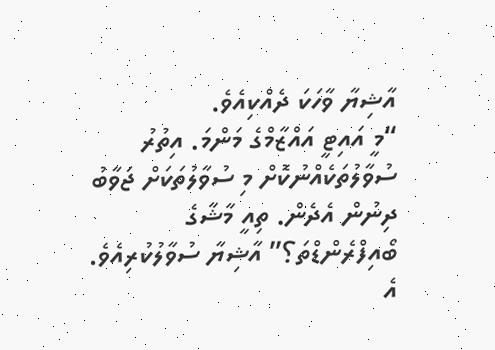އާޝިޔާ ވާހަކަ ދެއްކިއެވެ.
“މީ އައިޓީ އައްޒާމްގެ މަންމަ. އިތުރު ސުވާލުތަކެއްނުކޮށް މި ސުވާލުތަކަށް ޖަވާބު ދިނުން އެދެން. ތިއީ މާޝާގެ ބޯއިފްރެންޑްތަ؟” އާޝިޔާ ސުވާލުކުރިއެވެ. އެ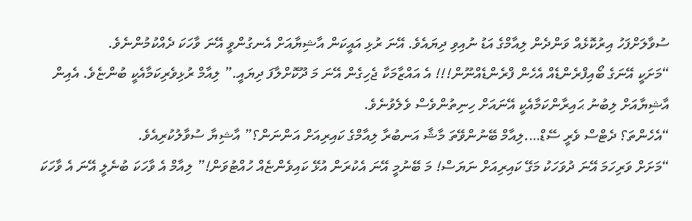ސުވާލަށްފަހު އިރުކޮޅެއް ވަންދެން ލިއާމްގެ އަޑު ނުއިވި ދިޔައެވެ. އޭނަ ރުޅި އައީކަން އާޝިޔާއަށް އެނގުންވީ އޭނަ ވާހަކަ ދެއްކުމުންނެވެ.
“މަށަކީ އޭނަގެ ބޯއިފްރެންޑެއް އެހެން ފްރެންޑެއްނޫން!!! އެ އައްޒާމަކާ ޖެހިގެން އޭނަ މަ ދޫކޮށްލާފަ ދިޔައީ.” ލިއާމް ރުޅިވެރިކަމާއެކީ ބުންޏެވެ. އެއިން އާޝިޔާއަށް ލިބުނު ޙައިރާންކަމާއެކީ އޭނައަށް ހިނިތުންވެސް ވެލެވުނެވެ.
“އެހެންތަ؟ ދެޓްސް ވެރީ ސޭޑް….ލިއާމް ބޭނުންވޭތަ މާޝާ އަނބުރާ ލިއާމްގެ ކައިރިއަށް އަންނަން؟” އާޝިޔާ ސުވާލުކުރިއެވެ.
“މަށަށް ވަރިހަމަ އޭނަ ދުވަހަކު މަގޭ ކައިރިއަށް ނަޔަސް! މަ ބޭނުމީ އޭނަ އެކުރަން އުޅޭ ކައިވެންޏެއް ހުއްޓުވަން!” ލިއާމް އެ ވާހަކަ ބުނެލީ އޭނަ އެ ވާހަކަ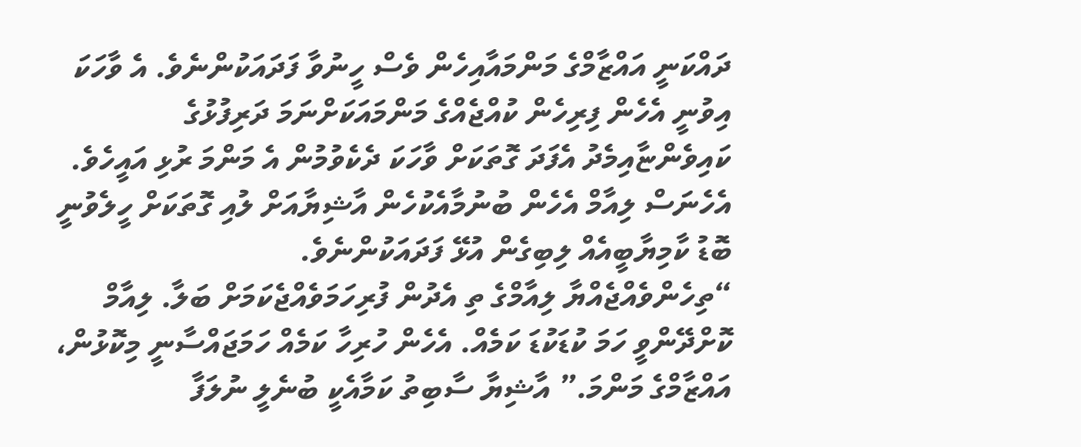ދައްކަނީ އައްޒާމްގެ މަންމައާއިހެން ވެސް ހީނުވާ ފަދައަކުންނެވެ. އެ ވާހަކަ އިވުނީ އެހެން ފިރިހެން ކުއްޖެއްގެ މަންމައަކަށްނަމަ ދަރިފުޅުގެ ކައިވެންޏާއިމެދު އެފަދަ ގޮތަކަށް ވާހަކަ ދެކެވުމުން އެ މަންމަ ރުޅި އައީހެވެ. އެހެނަސް ލިއާމް އެހެން ބުނުމާއެކުހެން އާޝިޔާއަށް ލުއި ގޮތަކަށް ހީލެވުނީ ބޮޑު ކާމިޔާބީއެއް ލިބިގެން އުޅޭ ފަދައަކުންނެވެ.
“ތިހެންވެއްޖެއްޔާ ލިއާމްގެ ތި އެދުން ފުރިހަމަވެއްޖެކަމަށް ބަލާ. ލިއާމް ކޮށްދޭންވީ ހަމަ ކުޑަކުޑަ ކަމެއް. އެހެން ހުރިހާ ކަމެއް ހަމަޖައްސާނީ މިކޮޅުން، އައްޒާމްގެ މަންމަ.” އާޝިޔާ ސާބިތު ކަމާއެކީ ބުނެލީ ނުލަފާ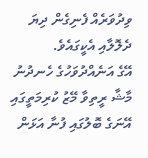ވިދުވަރެއް ފެނިގެން ދިޔަ ދެލޮލާއި އެކީގައެވެ.
އޭގެ އަނެއްދުވަހުގެ ހެނދުނު މާޝާ ރީތިވާ މޭޒު ކުރިމަތީގައި އޭނަގެ ބޮލުގައި ފުނާ އަޅަން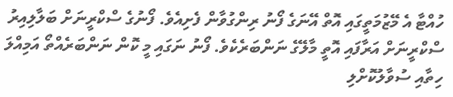ހުއްޓާ އެ މޭޒުމަތީގައި އޮތް އޭނަގެ ފޯނު ރިންގުވާން ފެށިއެވެ. ފޯނުގެ ސްކްރީނަށް ބަލާލިއިރު ސްކްރީނަށް އަރާފައި އޮތީ މާލޭގެ ނަންބަރެކެވެ. ފޯނު ނަގައި މީ ކޮން ނަންބަރެއްތޯ އަމިއްލަ ހިތާއި ސުވާލުކޮށްލި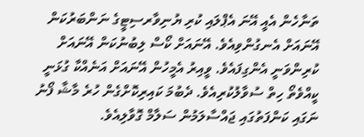ތަނާހެން އެއީ އޭނަ އެޕްލައި ކުރި ޔުނިވާރސިޓީގެ ނަންބަރުކަން އޭނައަށް އެނގުންވިއެވެ. އޭނައަށް ކޯސް ލިބުނުކަން އޭނައަށް ކުރިންވަނީ އެންގިފައެވެ. ވީއިރު އެމީހުން އޭނައަށް އަނެއްކާ ގުޅަނީ ކީއްވެތޯ ހިތް ސުވާލުކުރިއެވެ. ދެބުމަ ކައިރިކޮށްގެން ހުރެ މާޝާ ފޯނު ނަގައި ކަންފަތުގައި ޖައްސާލަމުން ސަލާމް ގޮވާލިއެވެ.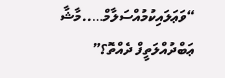“ވަޢަލައިކުމުއްސަލާމް…..މާޝާ ޢަބްދުއްލަތީފް ދެއްތޮ؟”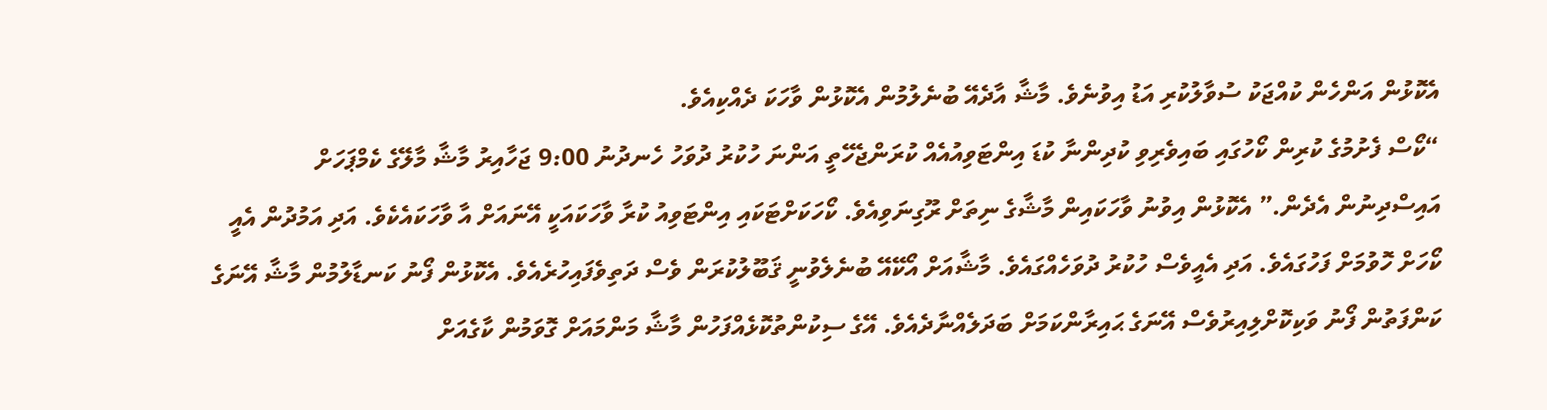އެކޮޅުން އަންހެން ކުއްޖަކު ސުވާލުކުރި އަޑު އިވުނެވެ. މާޝާ އާދެއޭ ބުނެލުމުން އެކޮޅުން ވާހަކަ ދެއްކިއެވެ.
“ކޯސް ފެށުމުގެ ކުރިން ކޯހުގައި ބައިވެރިވި ކުދިންނާ ކުޑަ އިންޓަވިއުއެއް ކުރަންޖެހޭތީ އަންނަ ހުކުރު ދުވަހު ހެނދުނު 9:00 ޖަހާއިރު މާޝާ މާލޭގެ ކެމްޕަހަށް އައިސްދިނުން އެދެން.” އެކޮޅުން އިވުނު ވާހަކައިން މާޝާގެ ނިތަށް ރޫގިނަވިއެވެ. ކޯހަކަށްޓަކައި އިންޓަވިއު ކުރާ ވާހަކައަކީ އޭނައަށް އާ ވާހަކައެކެވެ. އަދި އަމުދުން އެއީ ކޯހަށް ހޮވުމަށް ފަހުގައެވެ. އަދި އެއީވެސް ހުކުރު ދުވަހެއްގައެވެ. މާޝާއަށް އޯކޭއޭ ބުނެލެވުނީ ޤަބޫލުކުރަން ވެސް ދަތިވެފައިހުރެއެވެ. އެކޮޅުން ފޯނު ކަނޑާލުމުން މާޝާ އޭނަގެ ކަންފަތުން ފޯނު ވަކިކޮށްލިއިރުވެސް އޭނަގެ ޙައިރާންކަމަށް ބަދަލެއްނާދެއެވެ. އޭގެ ސިކުންތުކޮޅެއްފަހުން މާޝާ މަންމައަށް ގޮވަމުން ކާގެއަށް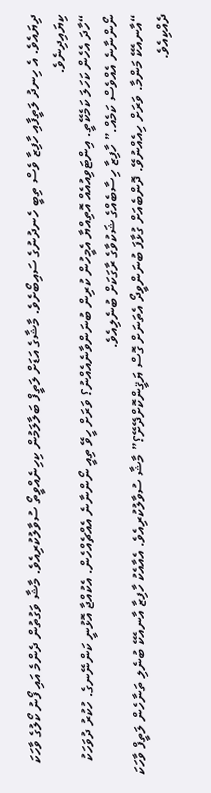ދިޔައެވެ. އެ ހިނދު ލަތީފާއި ހާފިޒާ ވެސް ތިބީ ހެނދުނުގެ ސައިބޯށެވެ. މާޝާގެ އަޑަށް ލަތީފް ބަލާލަމުން ކިހިނެއްވީތޯ ސުވާލުކުރިއެވެ. މާޝާ ވަގުތުން ދެންމެ އައި ފޯނު ކޯލުގެ ވާހަކަ ކިޔައިދިނެވެ.
“ހާދަ އެހެން ކަހަލަ ކަމެކޭތީ. އިންޓަވިއުއެއް އޮތިއްޔާ އެމީހުން ކުރިން ބުނަންވާނެއެއްނު؟ ވަރަށް ހީވޭ ތިއީ ނޯންނާނެ އެއްޗެއްހެން. އެކުއްޖާ އޮޅުނީ ކަންނޭނގެ. ހުކުރު ދުވަހަކު ނޯންނާނެ އެއްވެސް ކަމެއް.” ހާފިޒާ ހިސާބެއްގެ ޝަކުވާގެ ރާގަކަށް ބުނެލިއެވެ.
“އާނއެކޭ މަންމާ. ވަރަށް ހިއެއްނުވޭ. ދޮންބެއަށް ގުޅާފަ ބުނަންވީދޯ އެތަނަށް ގޮސް ޔަޤީންކޮށްދޭށޭ؟” މާޝާ ސުވާލުކުރިއެވެ. އެއާއެކު ހާފިޒާ އާނއެކޭ ބުނެލި ތަނާހެން ލަތީފް ވާހަކަ ދެއްކިއެވެ.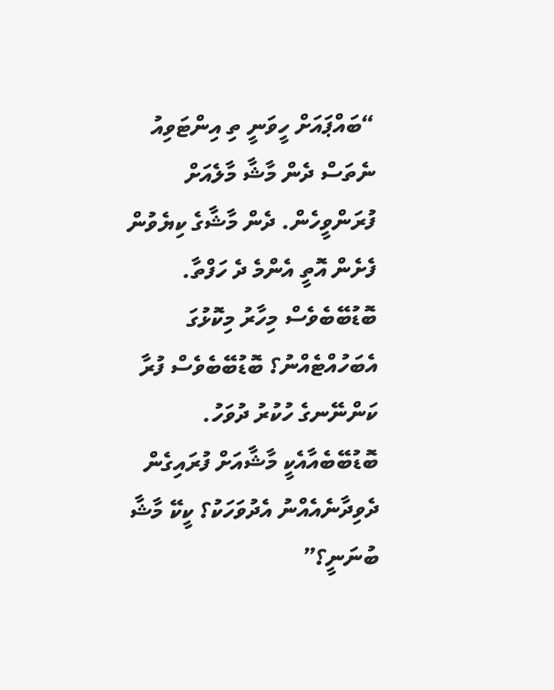“ބައްޕައަށް ހީވަނީ ތި އިންޓަވިއު ނެތަސް ދެން މާޝާ މާލެއަށް ފުރަންވީހެން. ދެން މާޝާގެ ކިޔެވުން ފެށެން އޮތީ އެންމެ ދެ ހަފްތާ. ބޮޑުބޭބެވެސް މިހާރު މިކޮޅުގަ އެބަހުއްޓެއްނު؟ ބޮޑުބޭބެވެސް ފުރާ ކަންނޭނގެ ހުކުރު ދުވަހު. ބޮޑުބޭބެއާއެކީ މާޝާއަށް ފުރައިގެން ދެވިދާނެއެއްނު އެދުވަހަކު؟ ކީކޭ މާޝާ ބުނަނީ؟”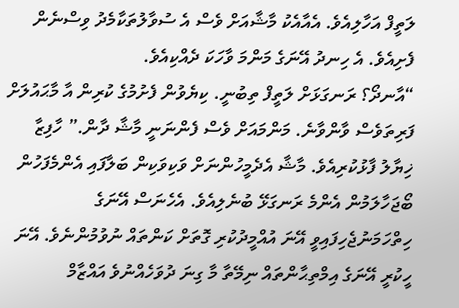ލަތީފް އަހާލިއެވެ. އެއާއެކު މާޝާއަށް ވެސް އެ ސުވާލުތަކާމެދު ވިސްނެން ފެށިއެވެ. އެ ހިނދު އޭނަގެ މަންމަ ވާހަކަ ދެއްކިއެވެ.
“އާނދޯ؟ ރަނގަޅަށް ލަތީފް ތިބުނީ. ކިޔެވުން ފެށުމުގެ ކުރިން އާ މާޙައުލަށް ފަރިތަވެސް ވާންވާނެ. މަންމައަށް ވެސް ފެންނަނީ މާޝާ ދާން.” ހާފިޒާ ޚިޔާލު ފާޅުކުރިއެވެ. މާޝާ އެދެމީހުންނަށް ވަކިވަކިން ބަލާފައި އެންމެފަހުން ބޯޖަހާލަމުން އެންމެ ރަނގަޅޭ ބުނެލިއެވެ. އެހެނަސް އޭނަގެ ހިތްހަމަނުޖެހިފައިވީ އޭނަ އުއްމީދުކުރި ގޮތަށް ކަންތައް ނުވުމުންނެވެ. އޭނަ ހީކުރީ އޭނަގެ އިމްތިޙާންތައް ނިމޭތާ މާ ގިނަ ދުވަހެއްނުވެ އައްޒާމް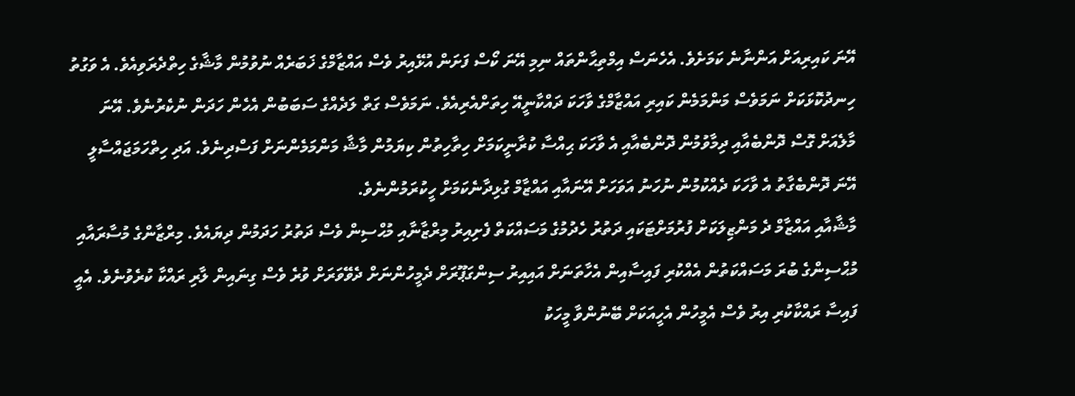އޭނަ ކައިރިއަށް އަންނާނެ ކަމަށެވެ. އެހެނަސް އިމްތިޙާންތައް ނިމި އޭނަ ކޯސް ފަށަން އުޅޭއިރު ވެސް އައްޒާމްގެ ޚަބަރެއް ނުވުމުން މާޝާގެ ހިތްދެރަވިއެވެ. އެ ވަގުތު ހިނދުކޮޅަކަށް ނަމަވެސް މަންމަމެން ކައިރި އައްޒާމްގެ ވާހަކަ ދައްކާނީއޭ ހިތަށްއެރިއެވެ. ނަމަވެސް ގަތް ލަދެއްގެ ސަބަބުން އެހެން ހަދަން ނުކެރުނެވެ. އޭނަ މާލެއަށް ގޮސް ދޮންބެއާއި ދިމާވުމުން ދޮންބެއާއި އެ ވާހަކަ ޙިއްސާ ކުރާނީކަމަށް ހިތާހިތުން ކިޔަމުން މާޝާ މަންމަމެންނަށް ފަސްދިނެވެ. އަދި ހިތްހަމަޖައްސާލީ އޭނަ ދޮންބެގާތު އެ ވާހަކަ ދެއްކުމުން ނުހަނު އަވަހަށް އޭނައާއި އައްޒާމް ގުޅިދާނެކަމަށް ހީކުރަމުންނެވެ.
މާޝާއާއި އައްޒާމް ދެ މަންޒިލަކަށް ފުރުމަށްޓަކައި ދަތުރު ހެދުމުގެ މަސައްކަތް ފެށިއިރު މިރްޒާނާއި މުޙްސިން ވެސް ދަތުރު ހަދަމުން ދިޔައެވެ. މިރްޒާންގެ މުސާރައާއި މުޙްސިންގެ ބުރަ މަސައްކަތުން އެއްކުރި ފައިސާއިން އެހާތަނަށް އައިއިރު ސިންގަޕޫރަށް ދެމީހުންނަށް ދެވޭވަރަށް ވުރެ ވެސް ގިނައިން ލާރި ރައްކާ ކުރެވުނެވެ. އެއީ ފައިސާ ރައްކާކުރި އިރު ވެސް އެމީހުން އެހީއަކަށް ބޭނުންވާ މީހަކު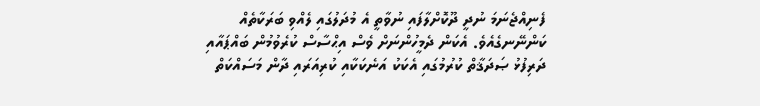ފެނިއްޖެނަމަ ނުދީ ދޫކޮށްލާފައި ނުވާތީ އެ މުދަލުގައި ލެއްވި ބަރަކާތެއް ކަންނޭނގެއެވެ. އެކަން ދެމީހުންނަށް ވެސް އިޙްސާސް ކުރެވުމުން ބައްޕައާއި ދަރިފުޅު ޞަދަޤާތް ކުރުމުގައި އެކަކު އަނެކަކާއި ކުރިއަރައި ދާން މަސައްކަތް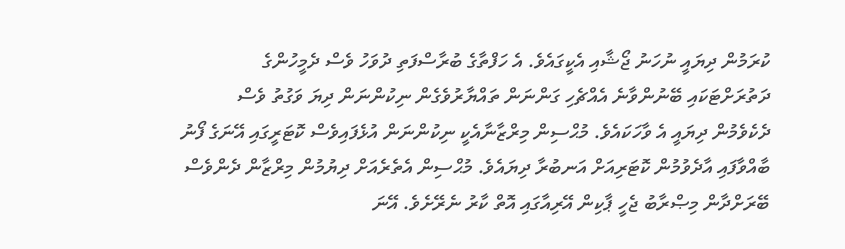ކުރަމުން ދިޔައީ ނުހަނު ޖޯޝާއި އެކީގައެވެ. އެ ހަފްތާގެ ބުރާސްފަތި ދުވަހު ވެސް ދެމީހުންގެ ދަތުރަށްޓަކައި ބޭނުންވާނެ އެއްޗެހި ގަންނަން ތައްޔާރުވެގެން ނިކުންނަން ދިޔަ ވަގުތު ވެސް ދެކެވެމުން ދިޔައީ އެ ވާހަކައެވެ. މުޙްސިން މިރްޒާނާއެކީ ނިކުންނަން އުޅެފައިވެސް ކޮޓަރީގައި އޭނަގެ ފޯނު ބާއްވާފައި އާދެވުމުން ކޮޓަރިއަށް އަނބުރާ ދިޔައެވެ. މުޙްސިން އެތެރެއަށް ދިޔުމުން މިރްޒާން ދެންވެސް ބޭރަށްދާން މިޞްރާބު ޖެހީ ޕާކިން އޭރިއާގައި އޮތް ކާރު ނެރޭށެވެ. އޭނަ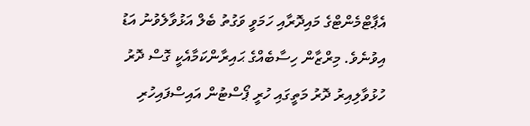އެޕާޓްމެންޓްގެ މައިދޮރާއި ހަމަވީ ވަގުތު ބެލް އަޅުވާލެވުނު އަޑު އިވުނެވެ. މިރްޒާން ހިސާބެއްގެ ޙައިރާންކަމާއެކީ ގޮސް ދޮރު ހުޅުވާލިއިރު ދޮރު މަތީގައި ހުރީ ޕޯސްޓުން އައިސްފައިހުރި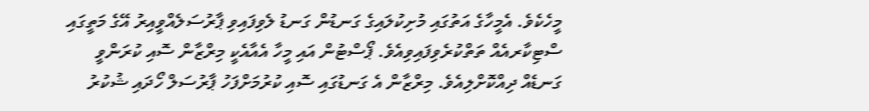މީހެކެވެ. އެމީހާގެ އަތުގައި މުށިކުލައިގެ ގަނޑުން ގަނޑު ލެވިފައިވި ޕާރުސަލެއްވީއިރު އޭގެ މަތީގައި ސްޓިކާރއެއް ތަތްކުރެވިފައިވިއެވެ. ޕޯސްޓުން އައި މީހާ އެއާއެކީ މިރްޒާން ސޮއި ކުރަންވީ ގަނޑެއް ދިއްކޮށްލިއެވެ. މިރްޒާން އެ ގަނޑުގައި ސޮއި ކުރުމަށްފަހު ޕާރުސަލް ހޯދައި ޝުކުރު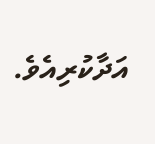އަދާކުރިއެވެ.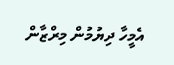އެމީހާ ދިޔުމުން މިރްޒާން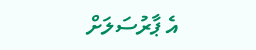އެ ޕާރުސަލަށް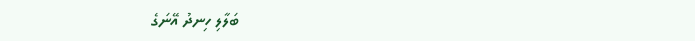ބަލާލި ހިނދު އޭނަގެ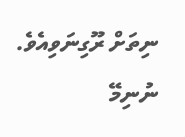ނިތަށް ރޫގިނަވިއެވެ.
ނުނިމޭ